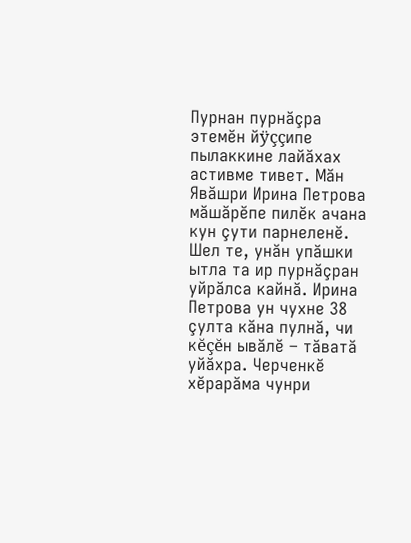Пурнан пурнăçра этемĕн йÿççипе пылаккине лайăхах астивме тивет. Мăн Явăшри Ирина Петрова мăшăрĕпе пилĕк ачана кун çути парнеленĕ. Шел те, унăн упăшки ытла та ир пурнăçран уйрăлса кайнă. Ирина Петрова ун чухне 38 çулта кăна пулнă, чи кĕçĕн ывăлĕ – тăватă уйăхра. Черченкĕ хĕрарăма чунри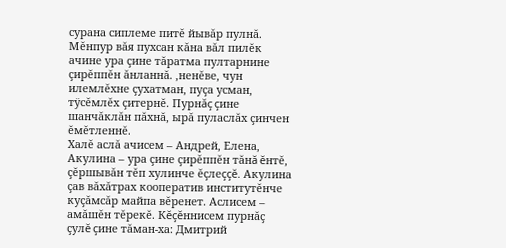сурана сиплеме питĕ йывăр пулнă.
Мĕнпур вăя пухсан кăна вăл пилĕк ачине ура çине тăратма пултарнине çирĕппĕн ăнланнă. ,ненĕве, чун илемлĕхне çухатман, пуçа усман, тÿсĕмлĕх çитернĕ. Пурнăç çине шанчăклăн пăхнă, ырă пуласлăх çинчен ĕмĕтленнĕ.
Халĕ аслă ачисем – Андрей, Елена, Акулина – ура çине çирĕппĕн тăнă ĕнтĕ, çĕршывăн тĕп хулинче ĕçлеççĕ. Акулина çав вăхăтрах кооператив институтĕнче куçăмсăр майпа вĕренет. Аслисем – амăшĕн тĕрекĕ. Кĕçĕннисем пурнăç çулĕ çине тăман-ха: Дмитрий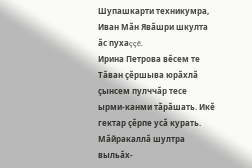Шупашкарти техникумра, Иван Мăн Явăшри шкулта ăс пухаççĕ.
Ирина Петрова вĕсем те Тăван çĕршыва юрăхлă çынсем пулччăр тесе ырми-канми тăрăшать. Икĕ гектар çĕрпе усă курать. Мăйракаллă шултра выльăх-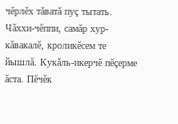чĕрлĕх тăватă пуç тытать. Чăххи-чĕппи, самăр хур-кăвакалĕ, кроликĕсем те йышлă. Кукăль-икерчĕ пĕçерме ăста. Пĕчĕк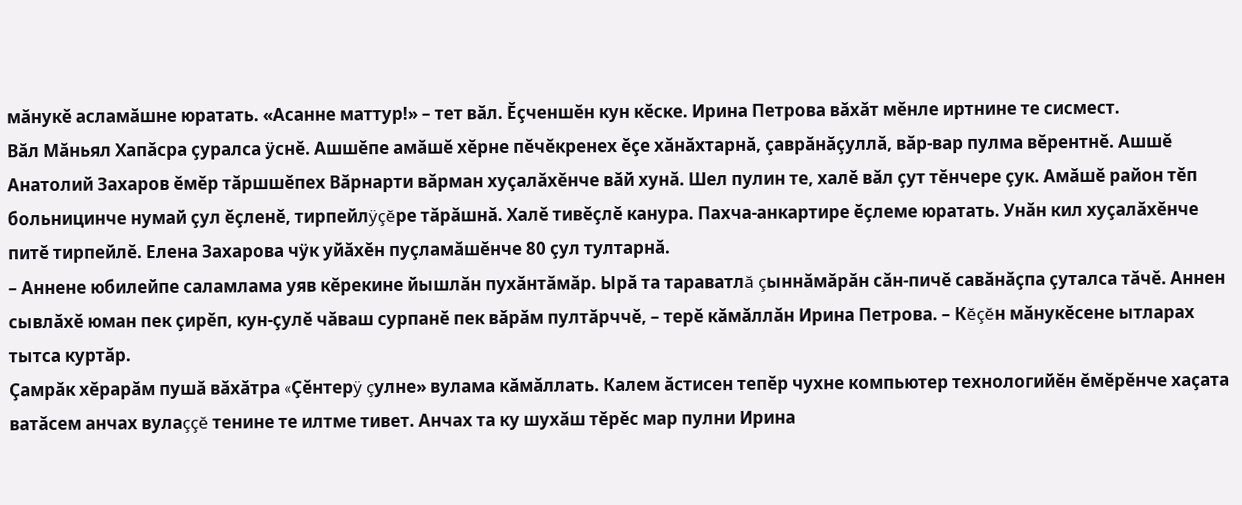мăнукĕ асламăшне юратать. «Асанне маттур!» – тет вăл. Ĕçченшĕн кун кĕске. Ирина Петрова вăхăт мĕнле иртнине те сисмест.
Вăл Мăньял Хапăсра çуралса ÿснĕ. Ашшĕпе амăшĕ хĕрне пĕчĕкренех ĕçе хăнăхтарнă, çаврăнăçуллă, вăр-вар пулма вĕрентнĕ. Ашшĕ Анатолий Захаров ĕмĕр тăршшĕпех Вăрнарти вăрман хуçалăхĕнче вăй хунă. Шел пулин те, халĕ вăл çут тĕнчере çук. Амăшĕ район тĕп больницинче нумай çул ĕçленĕ, тирпейлÿçĕре тăрăшнă. Халĕ тивĕçлĕ канура. Пахча-анкартире ĕçлеме юратать. Унăн кил хуçалăхĕнче питĕ тирпейлĕ. Елена Захарова чÿк уйăхĕн пуçламăшĕнче 80 çул тултарнă.
– Аннене юбилейпе саламлама уяв кĕрекине йышлăн пухăнтăмăр. Ырă та тараватлă çыннăмăрăн сăн-пичĕ савăнăçпа çуталса тăчĕ. Аннен сывлăхĕ юман пек çирĕп, кун-çулĕ чăваш сурпанĕ пек вăрăм пултăрччĕ, – терĕ кăмăллăн Ирина Петрова. – Кĕçĕн мăнукĕсене ытларах тытса куртăр.
Çамрăк хĕрарăм пушă вăхăтра «Çĕнтерÿ çулне» вулама кăмăллать. Калем ăстисен тепĕр чухне компьютер технологийĕн ĕмĕрĕнче хаçата ватăсем анчах вулаççĕ тенине те илтме тивет. Анчах та ку шухăш тĕрĕс мар пулни Ирина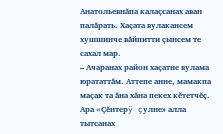Анатольевнăпа калаçсанах аван палăрать. Хаçата вулакансем хушшинче вăйпитти çынсем те сахал мар.
– Ачаранах район хаçатне вулама юрататтăм. Аттепе анне, мамакпа маçак та ăна хăна пекех кĕтетчĕç. Ара «Çĕнтерÿ çулне» алла тытсанах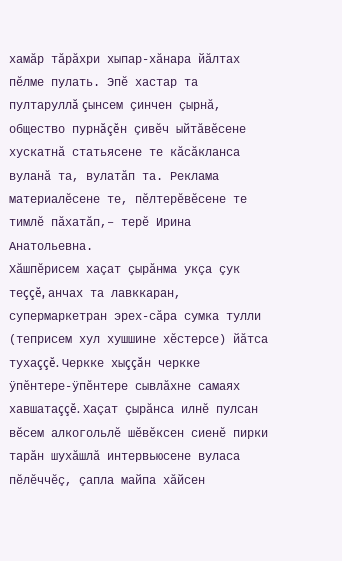хамăр тăрăхри хыпар-хăнара йăлтах пĕлме пулать. Эпĕ хастар та пултаруллă çынсем çинчен çырнă, общество пурнăçĕн çивĕч ыйтăвĕсене хускатнă статьясене те кăсăкланса вуланă та, вулатăп та. Реклама материалĕсене те, пĕлтерĕвĕсене те тимлĕ пăхатăп,– терĕ Ирина Анатольевна.
Хăшпĕрисем хаçат çырăнма укçа çук теççĕ, анчах та лавккаран, супермаркетран эрех-сăра сумка тулли (теприсем хул хушшине хĕстерсе) йăтса тухаççĕ. Черкке хыççăн черкке ÿпĕнтере-ÿпĕнтере сывлăхне самаях хавшатаççĕ. Хаçат çырăнса илнĕ пулсан вĕсем алкогольлĕ шĕвĕксен сиенĕ пирки тарăн шухăшлă интервьюсене вуласа пĕлĕччĕç, çапла майпа хăйсен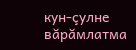кун-çулне вăрăмлатма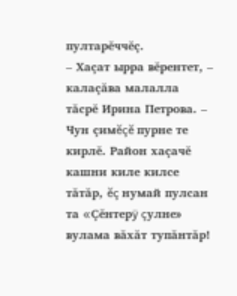пултарĕччĕç.
– Хаçат ырра вĕрентет, – калаçăва малалла тăсрĕ Ирина Петрова. – Чун çимĕçĕ пурне те кирлĕ. Район хаçачĕ кашни киле килсе тăтăр, ĕç нумай пулсан та «Çĕнтерÿ çулне» вулама вăхăт тупăнтăр!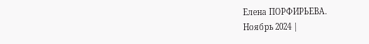Елена ПОРФИРЬЕВА.
Ноябрь 2024 |